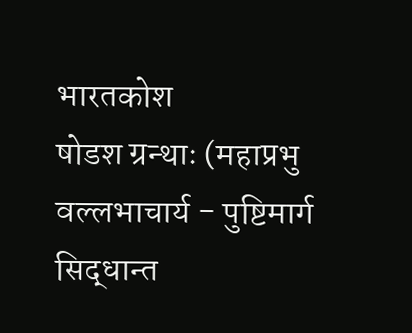भारतकोश
षोडश ग्रन्थाः (महाप्रभु वल्लभाचार्य - पुष्टिमार्ग सिद्धान्त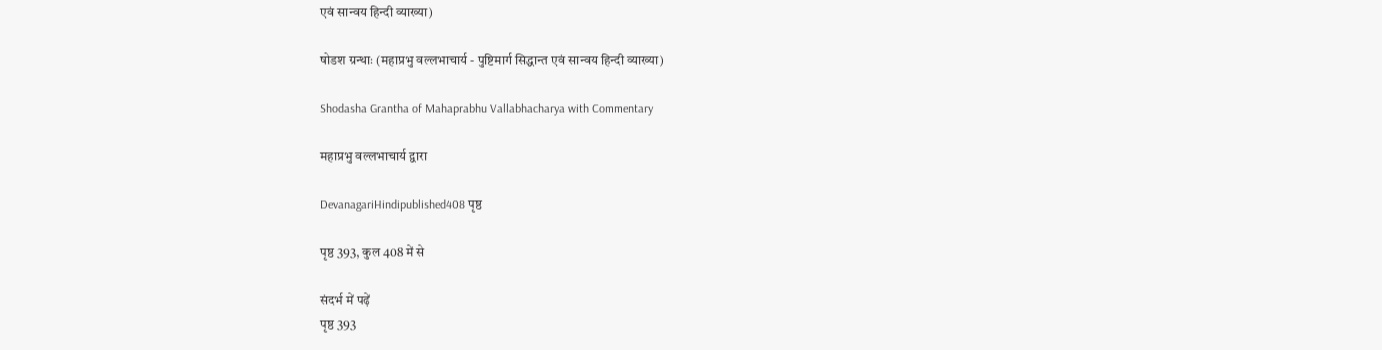एवं सान्वय हिन्दी व्याख्या)

षोडश ग्रन्थाः (महाप्रभु वल्लभाचार्य - पुष्टिमार्ग सिद्धान्त एवं सान्वय हिन्दी व्याख्या)

Shodasha Grantha of Mahaprabhu Vallabhacharya with Commentary

महाप्रभु वल्लभाचार्य द्वारा

DevanagariHindipublished408 पृष्ठ

पृष्ठ 393, कुल 408 में से

संदर्भ में पढ़ें
पृष्ठ 393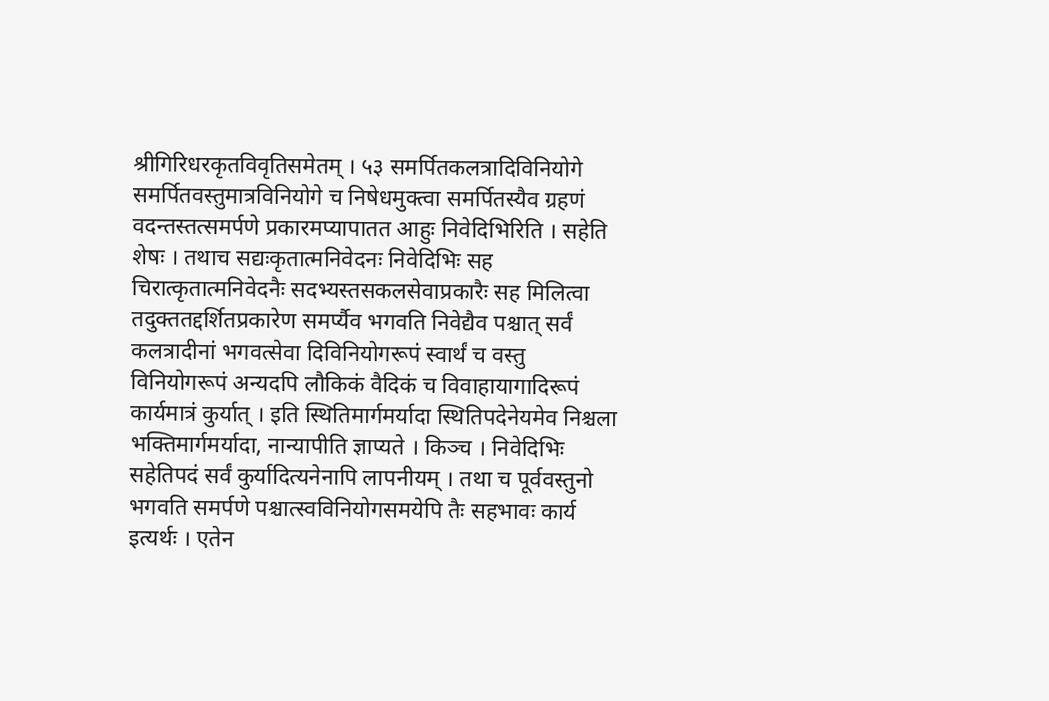श्रीगिरिधरकृतविवृतिसमेतम् । ५३ समर्पितकलत्रादिविनियोगे समर्पितवस्तुमात्रविनियोगे च निषेधमुक्त्वा समर्पितस्यैव ग्रहणं वदन्तस्तत्समर्पणे प्रकारमप्यापातत आहुः निवेदिभिरिति । सहेति शेषः । तथाच सद्यःकृतात्मनिवेदनः निवेदिभिः सह चिरात्कृतात्मनिवेदनैः सदभ्यस्तसकलसेवाप्रकारैः सह मिलित्वा तदुक्ततद्दर्शितप्रकारेण समर्प्यैव भगवति निवेद्यैव पश्चात् सर्वं कलत्रादीनां भगवत्सेवा दिविनियोगरूपं स्वार्थं च वस्तु विनियोगरूपं अन्यदपि लौकिकं वैदिकं च विवाहायागादिरूपं कार्यमात्रं कुर्यात् । इति स्थितिमार्गमर्यादा स्थितिपदेनेयमेव निश्चला भक्तिमार्गमर्यादा, नान्यापीति ज्ञाप्यते । किञ्च । निवेदिभिः सहेतिपदं सर्वं कुर्यादित्यनेनापि लापनीयम् । तथा च पूर्ववस्तुनो भगवति समर्पणे पश्चात्स्वविनियोगसमयेपि तैः सहभावः कार्य इत्यर्थः । एतेन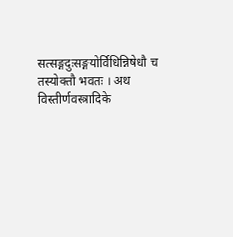सत्सङ्गदुःसङ्गयोर्विधिन्निषेधौ च तस्योक्तौ भवतः । अथ विस्तीर्णवस्त्रादिके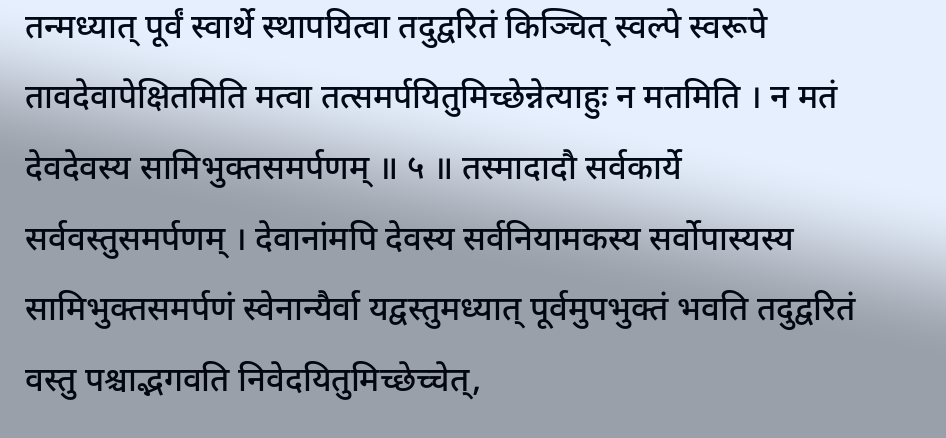तन्मध्यात् पूर्वं स्वार्थे स्थापयित्वा तदुद्वरितं किञ्चित् स्वल्पे स्वरूपे तावदेवापेक्षितमिति मत्वा तत्समर्पयितुमिच्छेन्नेत्याहुः न मतमिति । न मतं देवदेवस्य सामिभुक्तसमर्पणम् ॥ ५ ॥ तस्मादादौ सर्वकार्ये सर्ववस्तुसमर्पणम् । देवानांमपि देवस्य सर्वनियामकस्य सर्वोपास्यस्य सामिभुक्तसमर्पणं स्वेनान्यैर्वा यद्वस्तुमध्यात् पूर्वमुपभुक्तं भवति तदुद्वरितं वस्तु पश्चाद्भगवति निवेदयितुमिच्छेच्चेत्,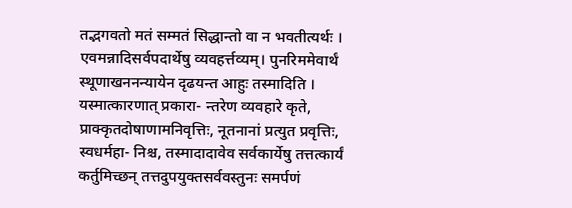तद्भगवतो मतं सम्मतं सिद्धान्तो वा न भवतीत्यर्थः । एवमन्नादिसर्वपदार्थेषु व्यवहर्त्तव्यम्। पुनरिममेवार्थं स्थूणाखननन्यायेन दृढयन्त आहुः तस्मादिति । यस्मात्कारणात् प्रकारा- न्तरेण व्यवहारे कृते, प्राक्कृतदोषाणामनिवृत्तिः, नूतनानां प्रत्युत प्रवृत्तिः, स्वधर्महा- निश्च, तस्मादादावेव सर्वकार्येषु तत्तत्कार्यं कर्तुमिच्छन् तत्तदुपयुक्तसर्ववस्तुनः समर्पणं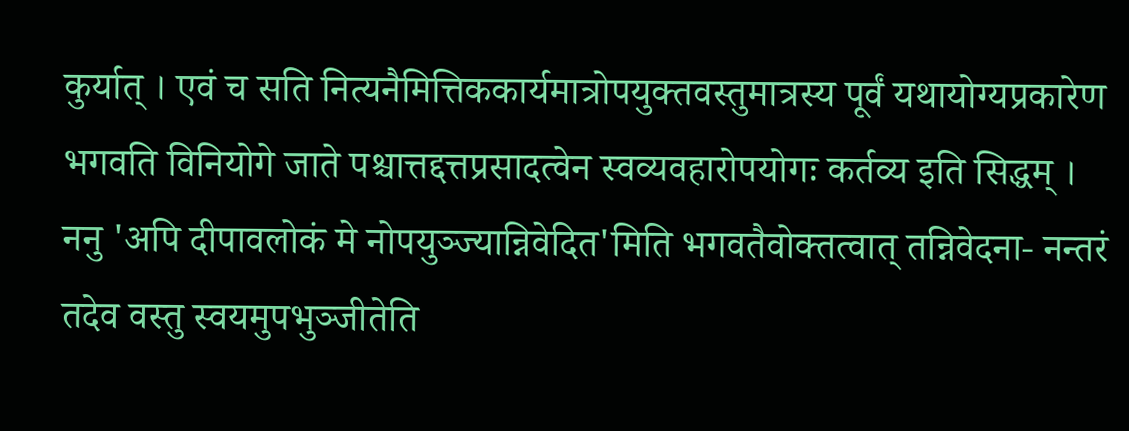कुर्यात् । एवं च सति नित्यनैमित्तिककार्यमात्रोपयुक्तवस्तुमात्रस्य पूर्वं यथायोग्यप्रकारेण भगवति विनियोगे जाते पश्चात्तद्दत्तप्रसादत्वेन स्वव्यवहारोपयोगः कर्तव्य इति सिद्धम् । ननु 'अपि दीपावलोकं मे नोपयुञ्ज्यान्निवेदित'मिति भगवतैवोक्तत्वात् तन्निवेदना- नन्तरं तदेव वस्तु स्वयमुपभुञ्जीतेति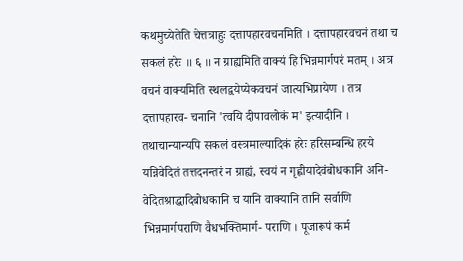कथमुच्येतेति चेत्तत्राहुः दत्तापहारवचनमिति । दत्तापहारवचनं तथा च सकलं हरेः ॥ ६ ॥ न ग्राह्यमिति वाक्यं हि भिन्नमार्गपरं मतम् । अत्र वचनं वाक्यमिति स्थलद्वयेप्येकवचनं जात्यभिप्रायेण । तत्र दत्तापहारव- चनानि 'त्वयि दीपावलोकं म' इत्यादीनि । तथाचान्यान्यपि सकलं वस्त्रमाल्यादिकं हरेः हरिसम्बन्धि हरये यन्निवेदितं तत्तदनन्तरं न ग्राह्यं, स्वयं न गृह्णीयादेवंबोधकानि अनि- वेदितश्राद्धादिबोधकानि च यानि वाक्यानि तानि सर्वाणि भिन्नमार्गपराणि वैधभक्तिमार्ग- पराणि । पूजारूपं कर्म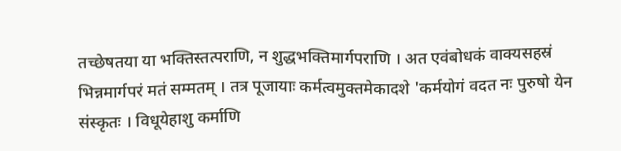तच्छेषतया या भक्तिस्तत्पराणि, न शुद्धभक्तिमार्गपराणि । अत एवंबोधकं वाक्यसहस्रं भिन्नमार्गपरं मतं सम्मतम् । तत्र पूजायाः कर्मत्वमुक्तमेकादशे 'कर्मयोगं वदत नः पुरुषो येन संस्कृतः । विधूयेहाशु कर्माणि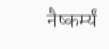नैष्कर्म्यं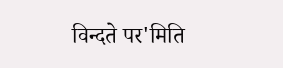विन्दते पर'मिति